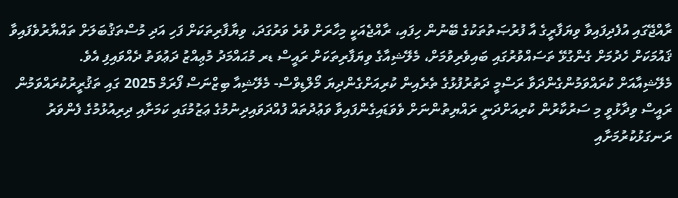ރާއްޖޭގައި އުފެދިފައިވާ ވިޔަފާރީގެ އާ ފުރުޞަތުތަކުގެ ބޭނުން ހިފައި، ރާއްޖެއަކީ މިހާރަށް ވުރެ ވަރުގަދަ، ވިޔާފާރިތަކަށް ފަހި އަދި މުސްތަޤުބަލަށް ތައްޔާރުވެފައިވާ ޤައުމަކަށް ހެދުމަށް ގެންގުޅޭ ތަސައްވުރުގައި ބައިވެރިވުމަށް، މެލޭޝިއާގެ ވިޔަފާރިތަކަށް ރައީސް ޑރ މުޙައްމަދު މުޢިއްޒު ދަޢުވަތު ދެއްވައިފި އެވެ.
މެލޭޝިއާއަށް ކުރައްވަމުންގެންދަވާ ރަސްމީ ދަތުރުފުޅުގެ ތެރެއިން ކުރިއަށްގެންދިޔަ މޯލްޑިވްސް- މެލޭޝިއާ ބިޒްނަސް ފޯރަމް 2025 ގައި ތަޤުރީރުކުރައްވަމުން ރައީސް ވިދާޅުވީ މި ސަރުކާރުން ކުރިއަށްދަނީ ރައްޔިތުންނަށް ވެވަޑައިގެންފައިވާ ވަޢުދުތައް ފުއްދަވައިދިނުމުގެ ޢަޒުމުގައި ކަމަށާއި ދިރިއުޅުމުގެ ފެންވަރު ރަނގަޅުކުރުމަށާއި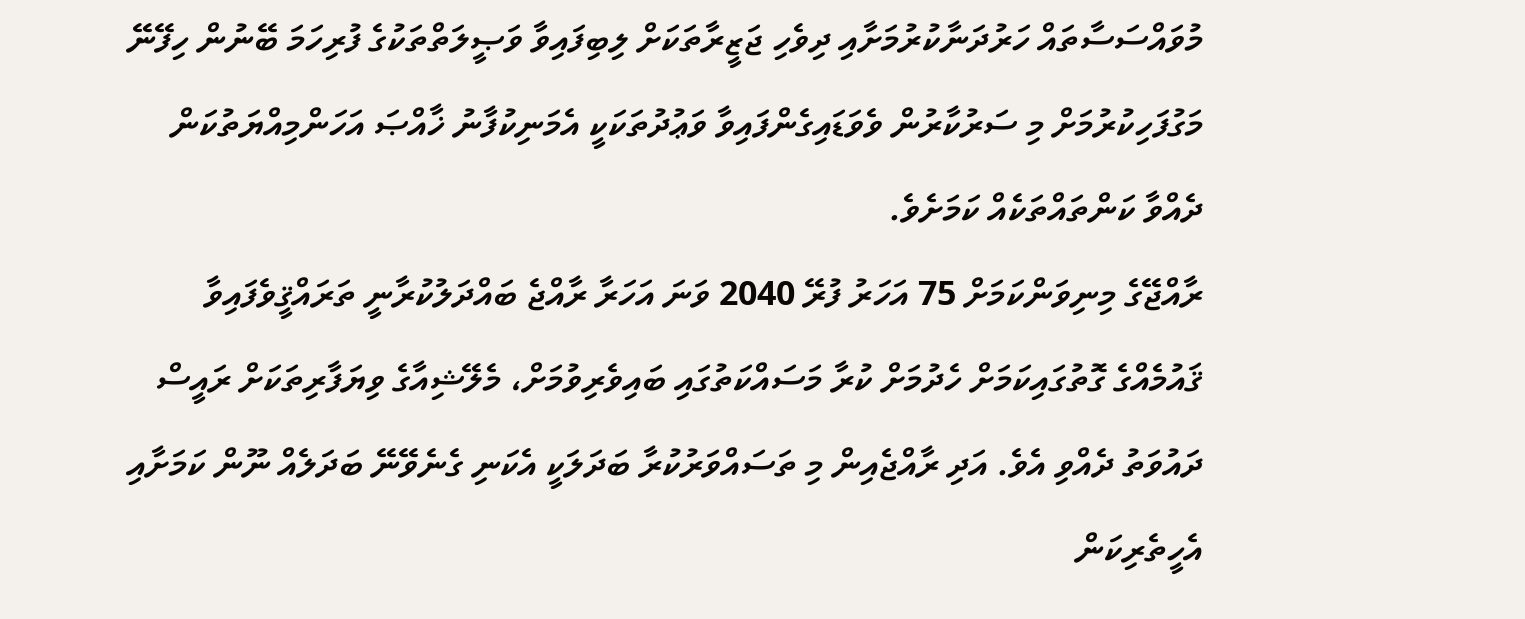މުވައްސަސާތައް ހަރުދަނާކުރުމަށާއި ދިވެހި ޖަޒީރާތަކަށް ލިބިފައިވާ ވަޞީލަތްތަކުގެ ފުރިހަމަ ބޭނުން ހިފޭނޭ މަގުފަހިކުރުމަށް މި ސަރުކާރުން ވެވަޑައިގެންފައިވާ ވަޢުދުތަކަކީ އެމަނިކުފާނު ޚާއްޞަ އަހަންމިއްޔަތުކަން ދެއްވާ ކަންތައްތަކެއް ކަމަށެވެ.
ރާއްޖޭގެ މިނިވަންކަމަށް 75 އަހަރު ފުރޭ 2040 ވަނަ އަހަރާ ރާއްޖެ ބައްދަލުކުރާނީ ތަރައްޤީވެފައިވާ ޤައުމެއްގެ ގޮތުގައިކަމަށް ހެދުމަށް ކުރާ މަސައްކަތުގައި ބައިވެރިވުމަށް، މެލޭޝިއާގެ ވިޔަފާރިތަކަށް ރައީސް ދައުވަތު ދެއްވި އެވެ. އަދި ރާއްޖެއިން މި ތަސައްވަރުކުރާ ބަދަލަކީ އެކަނި ގެނެވޭނޭ ބަދަލެއް ނޫން ކަމަށާއި އެހީތެރިކަން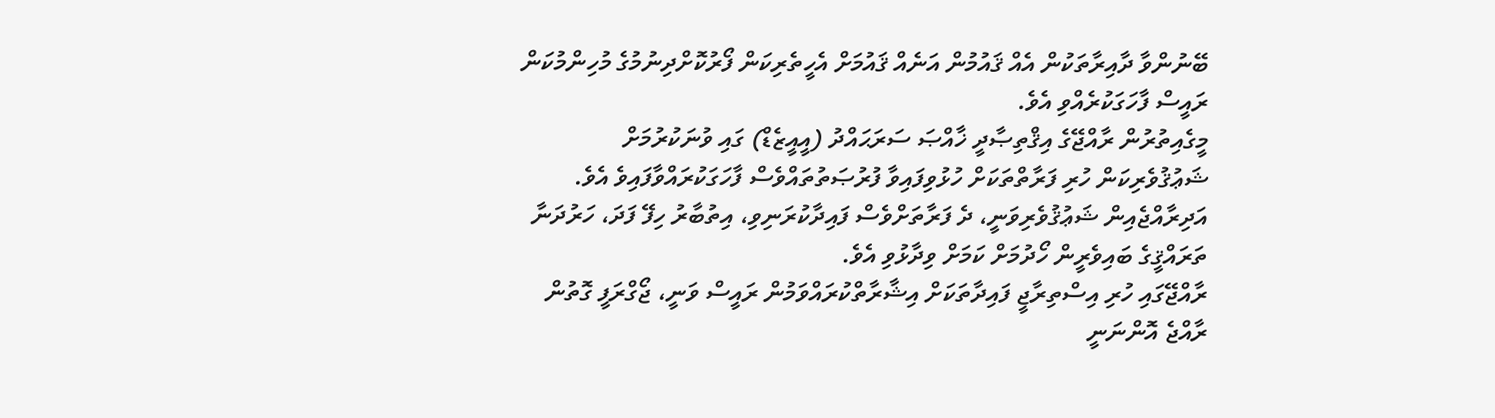ބޭނުންވާ ދާއިރާތަކުން އެއް ޤައުމުން އަނެއް ޤައުމަށް އެހީތެރިކަން ފޯރުކޮށްދިނުމުގެ މުހިންމުކަން ރައީސް ފާހަގަކުރެއްވި އެވެ.
މީގެއިތުރުން ރާއްޖޭގެ އިޤްތިޞާދީ ޚާއްޞަ ސަރަޙައްދު (އީއީޒެޑް) ގައި ވުނަކުރުމަށް ޝަޢުޤުވެރިކަން ހުރި ފަރާތްތަކަށް ހުޅުވިފައިވާ ފުރުޞަތުތައްވެސް ފާހަގަކުރައްވާފައިވެ އެވެ. އަދިރާއްޖެއިން ޝަޢުޤުވެރިވަނީ، ދެ ފަރާތަށްވެސް ފައިދާކުރަނިވި، އިތުބާރު ހިފޭ ފަދަ، ހަރުދަނާ ތަރައްޤީގެ ބައިވެރީން ހޯދުމަށް ކަމަށް ވިދާޅުވި އެވެ.
ރާއްޖޭގައި ހުރި އިސްތިރާޖީ ފައިދާތަކަށް އިޝާރާތްކުރައްވަމުން ރައީސް ވަނީ، ޖޯގްރަފީ ގޮތުން ރާއްޖެ އޮންނަނީ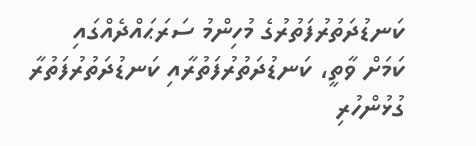ކަނޑުދަތުރުފަތުރުގެ މުހިންމު ސަރަޙައްދެއްގައި ކަމަށް ވާތީ، ކަނޑުދަތުރުފަތުރާއި ކަނޑުދަތުރުފަތުރާ ގުޅުންހުރި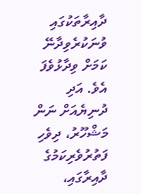ދާއިރާތަކުގައި ވުނަކުރެވިދާނޭ ކަމަށް ވިދާޅުވެފަ އެވެ. އަދި ދުނިޔެއަށް ނަން މަޝްހޫރު، ދިވެހި ފަތުރުވެރިކަމުގެ ދާއިރާގައި،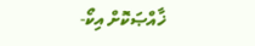ޚާއްޞަކޮށް އިކޯ-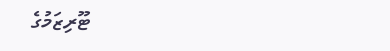ޓޫރިޒަމުގެ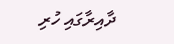ދާއިރާގައި ހުރި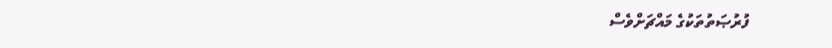ފުރުޞަތުތަކުގެ މައްޗަށްވެސް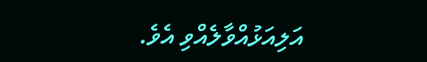އަލިއަޅުއްވާލެއްވި އެވެ.